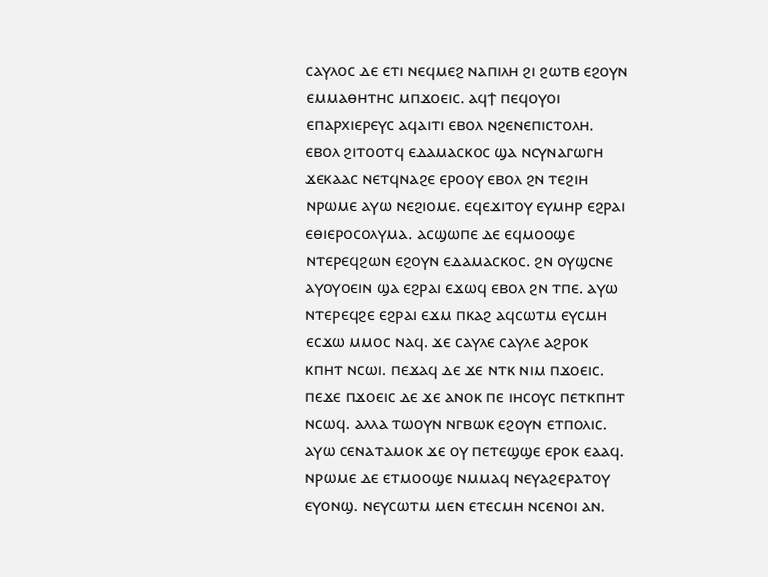ⲥⲁⲩⲗⲟⲥ ⲇⲉ ⲉⲧⲓ ⲛⲉϥⲙⲉϩ ⲛⲁⲡⲓⲗⲏ ϩⲓ ϩⲱⲧⲃ ⲉϩⲟⲩⲛ ⲉⲙⲙⲁⲑⲏⲧⲏⲥ ⲙⲡϫⲟⲉⲓⲥ. ⲁϥϯ ⲡⲉϥⲟⲩⲟⲓ ⲉⲡⲁⲣⲭⲓⲉⲣⲉⲩⲥ ⲁϥⲁⲓⲧⲓ ⲉⲃⲟⲗ ⲛϩⲉⲛⲉⲡⲓⲥⲧⲟⲗⲏ. ⲉⲃⲟⲗ ϩⲓⲧⲟⲟⲧϥ ⲉⲇⲁⲙⲁⲥⲕⲟⲥ ϣⲁ ⲛⲥⲩⲛⲁⲅⲱⲅⲏ ϫⲉⲕⲁⲁⲥ ⲛⲉⲧϥⲛⲁϩⲉ ⲉⲣⲟⲟⲩ ⲉⲃⲟⲗ ϩⲛ ⲧⲉϩⲓⲏ ⲛⲣⲱⲙⲉ ⲁⲩⲱ ⲛⲉϩⲓⲟⲙⲉ. ⲉϥⲉϫⲓⲧⲟⲩ ⲉⲩⲙⲏⲣ ⲉϩⲣⲁⲓ ⲉⲑⲓⲉⲣⲟⲥⲟⲗⲩⲙⲁ. ⲁⲥϣⲱⲡⲉ ⲇⲉ ⲉϥⲙⲟⲟϣⲉ ⲛⲧⲉⲣⲉϥϩⲱⲛ ⲉϩⲟⲩⲛ ⲉⲇⲁⲙⲁⲥⲕⲟⲥ. ϩⲛ ⲟⲩϣⲥⲛⲉ ⲁⲩⲟⲩⲟⲉⲓⲛ ϣⲁ ⲉϩⲣⲁⲓ ⲉϫⲱϥ ⲉⲃⲟⲗ ϩⲛ ⲧⲡⲉ. ⲁⲩⲱ ⲛⲧⲉⲣⲉϥϩⲉ ⲉϩⲣⲁⲓ ⲉϫⲙ ⲡⲕⲁϩ ⲁϥⲥⲱⲧⲙ ⲉⲩⲥⲙⲏ ⲉⲥϫⲱ ⲙⲙⲟⲥ ⲛⲁϥ. ϫⲉ ⲥⲁⲩⲗⲉ ⲥⲁⲩⲗⲉ ⲁϩⲣⲟⲕ ⲕⲡⲏⲧ ⲛⲥⲱⲓ. ⲡⲉϫⲁϥ ⲇⲉ ϫⲉ ⲛⲧⲕ ⲛⲓⲙ ⲡϫⲟⲉⲓⲥ. ⲡⲉϫⲉ ⲡϫⲟⲉⲓⲥ ⲇⲉ ϫⲉ ⲁⲛⲟⲕ ⲡⲉ ⲓⲏⲥⲟⲩⲥ ⲡⲉⲧⲕⲡⲏⲧ ⲛⲥⲱϥ. ⲁⲗⲗⲁ ⲧⲱⲟⲩⲛ ⲛⲅⲃⲱⲕ ⲉϩⲟⲩⲛ ⲉⲧⲡⲟⲗⲓⲥ. ⲁⲩⲱ ⲥⲉⲛⲁⲧⲁⲙⲟⲕ ϫⲉ ⲟⲩ ⲡⲉⲧⲉϣϣⲉ ⲉⲣⲟⲕ ⲉⲁⲁϥ. ⲛⲣⲱⲙⲉ ⲇⲉ ⲉⲧⲙⲟⲟϣⲉ ⲛⲙⲙⲁϥ ⲛⲉⲩⲁϩⲉⲣⲁⲧⲟⲩ ⲉⲩⲟⲛϣ. ⲛⲉⲩⲥⲱⲧⲙ ⲙⲉⲛ ⲉⲧⲉⲥⲙⲏ ⲛⲥⲉⲛⲟⲓ ⲁⲛ.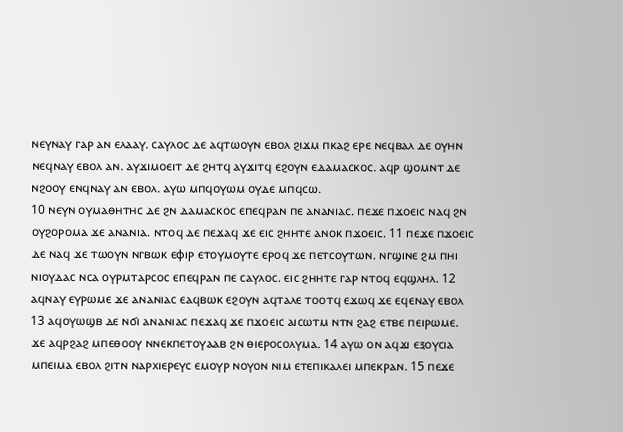ⲛⲉⲩⲛⲁⲩ ⲅⲁⲣ ⲁⲛ ⲉⲗⲁⲁⲩ. ⲥⲁⲩⲗⲟⲥ ⲇⲉ ⲁϥⲧⲱⲟⲩⲛ ⲉⲃⲟⲗ ϩⲓϫⲙ ⲡⲕⲁϩ ⲉⲣⲉ ⲛⲉϥⲃⲁⲗ ⲇⲉ ⲟⲩⲏⲛ ⲛⲉϥⲛⲁⲩ ⲉⲃⲟⲗ ⲁⲛ. ⲁⲩϫⲓⲙⲟⲉⲓⲧ ⲇⲉ ϩⲏⲧϥ ⲁⲩϫⲓⲧϥ ⲉϩⲟⲩⲛ ⲉⲇⲁⲙⲁⲥⲕⲟⲥ. ⲁϥⲣ ϣⲟⲙⲛⲧ ⲇⲉ ⲛϩⲟⲟⲩ ⲉⲛϥⲛⲁⲩ ⲁⲛ ⲉⲃⲟⲗ. ⲁⲩⲱ ⲙⲡϥⲟⲩⲱⲙ ⲟⲩⲇⲉ ⲙⲡϥⲥⲱ.
10 ⲛⲉⲩⲛ ⲟⲩⲙⲁⲑⲏⲧⲏⲥ ⲇⲉ ϩⲛ ⲇⲁⲙⲁⲥⲕⲟⲥ ⲉⲡⲉϥⲣⲁⲛ ⲡⲉ ⲁⲛⲁⲛⲓⲁⲥ. ⲡⲉϫⲉ ⲡϫⲟⲉⲓⲥ ⲛⲁϥ ϩⲛ ⲟⲩϩⲟⲣⲟⲙⲁ ϫⲉ ⲁⲛⲁⲛⲓⲁ. ⲛⲧⲟϥ ⲇⲉ ⲡⲉϫⲁϥ ϫⲉ ⲉⲓⲥ ϩⲏⲏⲧⲉ ⲁⲛⲟⲕ ⲡϫⲟⲉⲓⲥ. 11 ⲡⲉϫⲉ ⲡϫⲟⲉⲓⲥ ⲇⲉ ⲛⲁϥ ϫⲉ ⲧⲱⲟⲩⲛ ⲛⲅⲃⲱⲕ ⲉⲫⲓⲣ ⲉⲧⲟⲩⲙⲟⲩⲧⲉ ⲉⲣⲟϥ ϫⲉ ⲡⲉⲧⲥⲟⲩⲧⲱⲛ. ⲛⲅϣⲓⲛⲉ ϩⲙ ⲡⲏⲓ ⲛⲓⲟⲩⲇⲁⲥ ⲛⲥⲁ ⲟⲩⲣⲙⲧⲁⲣⲥⲟⲥ ⲉⲡⲉϥⲣⲁⲛ ⲡⲉ ⲥⲁⲩⲗⲟⲥ. ⲉⲓⲥ ϩⲏⲏⲧⲉ ⲅⲁⲣ ⲛⲧⲟϥ ⲉϥϣⲗⲏⲗ. 12 ⲁϥⲛⲁⲩ ⲉⲩⲣⲱⲙⲉ ϫⲉ ⲁⲛⲁⲛⲓⲁⲥ ⲉⲁϥⲃⲱⲕ ⲉϩⲟⲩⲛ ⲁϥⲧⲁⲗⲉ ⲧⲟⲟⲧϥ ⲉϫⲱϥ ϫⲉ ⲉϥⲉⲛⲁⲩ ⲉⲃⲟⲗ 13 ⲁϥⲟⲩⲱϣⲃ ⲇⲉ ⲛϭⲓ ⲁⲛⲁⲛⲓⲁⲥ ⲡⲉϫⲁϥ ϫⲉ ⲡϫⲟⲉⲓⲥ ⲁⲓⲥⲱⲧⲙ ⲛⲧⲛ ϩⲁϩ ⲉⲧⲃⲉ ⲡⲉⲓⲣⲱⲙⲉ. ϫⲉ ⲁϥⲣϩⲁϩ ⲙⲡⲉⲑⲟⲟⲩ ⲛⲛⲉⲕⲡⲉⲧⲟⲩⲁⲁⲃ ϩⲛ ⲑⲓⲉⲣⲟⲥⲟⲗⲩⲙⲁ. 14 ⲁⲩⲱ ⲟⲛ ⲁϥϫⲓ ⲉⲝⲟⲩⲥⲓⲁ ⲙⲡⲉⲓⲙⲁ ⲉⲃⲟⲗ ϩⲓⲧⲛ ⲛⲁⲣⲭⲓⲉⲣⲉⲩⲥ ⲉⲙⲟⲩⲣ ⲛⲟⲩⲟⲛ ⲛⲓⲙ ⲉⲧⲉⲡⲓⲕⲁⲗⲉⲓ ⲙⲡⲉⲕⲣⲁⲛ. 15 ⲡⲉϫⲉ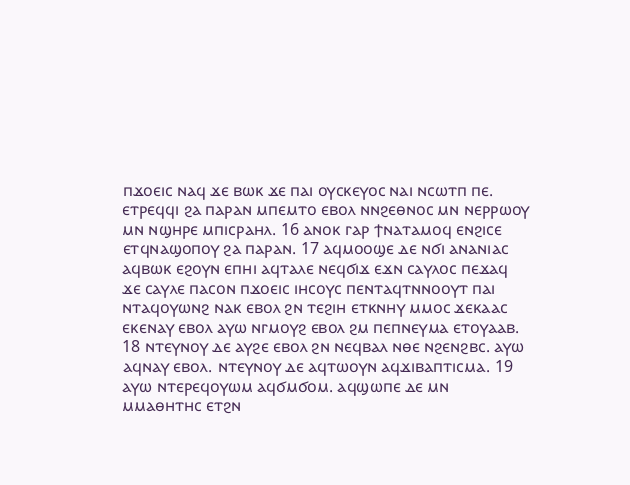ⲡϫⲟⲉⲓⲥ ⲛⲁϥ ϫⲉ ⲃⲱⲕ ϫⲉ ⲡⲁⲓ ⲟⲩⲥⲕⲉⲩⲟⲥ ⲛⲁⲓ ⲛⲥⲱⲧⲡ ⲡⲉ. ⲉⲧⲣⲉϥϥⲓ ϩⲁ ⲡⲁⲣⲁⲛ ⲙⲡⲉⲙⲧⲟ ⲉⲃⲟⲗ ⲛⲛϩⲉⲑⲛⲟⲥ ⲙⲛ ⲛⲉⲣⲣⲱⲟⲩ ⲙⲛ ⲛϣⲏⲣⲉ ⲙⲡⲓⲥⲣⲁⲏⲗ. 16 ⲁⲛⲟⲕ ⲅⲁⲣ ϯⲛⲁⲧⲁⲙⲟϥ ⲉⲛϩⲓⲥⲉ ⲉⲧϥⲛⲁϣⲟⲡⲟⲩ ϩⲁ ⲡⲁⲣⲁⲛ. 17 ⲁϥⲙⲟⲟϣⲉ ⲇⲉ ⲛϭⲓ ⲁⲛⲁⲛⲓⲁⲥ ⲁϥⲃⲱⲕ ⲉϩⲟⲩⲛ ⲉⲡⲏⲓ ⲁϥⲧⲁⲗⲉ ⲛⲉϥϭⲓϫ ⲉϫⲛ ⲥⲁⲩⲗⲟⲥ ⲡⲉϫⲁϥ ϫⲉ ⲥⲁⲩⲗⲉ ⲡⲁⲥⲟⲛ ⲡϫⲟⲉⲓⲥ ⲓⲏⲥⲟⲩⲥ ⲡⲉⲛⲧⲁϥⲧⲛⲛⲟⲟⲩⲧ ⲡⲁⲓ ⲛⲧⲁϥⲟⲩⲱⲛϩ ⲛⲁⲕ ⲉⲃⲟⲗ ϩⲛ ⲧⲉϩⲓⲏ ⲉⲧⲕⲛⲏⲩ ⲙⲙⲟⲥ ϫⲉⲕⲁⲁⲥ ⲉⲕⲉⲛⲁⲩ ⲉⲃⲟⲗ ⲁⲩⲱ ⲛⲅⲙⲟⲩϩ ⲉⲃⲟⲗ ϩⲙ ⲡⲉⲡⲛⲉⲩⲙⲁ ⲉⲧⲟⲩⲁⲁⲃ. 18 ⲛⲧⲉⲩⲛⲟⲩ ⲇⲉ ⲁⲩϩⲉ ⲉⲃⲟⲗ ϩⲛ ⲛⲉϥⲃⲁⲗ ⲛⲑⲉ ⲛϩⲉⲛϩⲃⲥ. ⲁⲩⲱ ⲁϥⲛⲁⲩ ⲉⲃⲟⲗ. ⲛⲧⲉⲩⲛⲟⲩ ⲇⲉ ⲁϥⲧⲱⲟⲩⲛ ⲁϥϫⲓⲃⲁⲡⲧⲓⲥⲙⲁ. 19 ⲁⲩⲱ ⲛⲧⲉⲣⲉϥⲟⲩⲱⲙ ⲁϥϭⲙϭⲟⲙ. ⲁϥϣⲱⲡⲉ ⲇⲉ ⲙⲛ ⲙⲙⲁⲑⲏⲧⲏⲥ ⲉⲧϩⲛ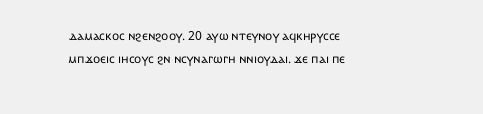ⲇⲁⲙⲁⲥⲕⲟⲥ ⲛϩⲉⲛϩⲟⲟⲩ. 20 ⲁⲩⲱ ⲛⲧⲉⲩⲛⲟⲩ ⲁϥⲕⲏⲣⲩⲥⲥⲉ ⲙⲡϫⲟⲉⲓⲥ ⲓⲏⲥⲟⲩⲥ ϩⲛ ⲛⲥⲩⲛⲁⲅⲱⲅⲏ ⲛⲛⲓⲟⲩⲇⲁⲓ. ϫⲉ ⲡⲁⲓ ⲡⲉ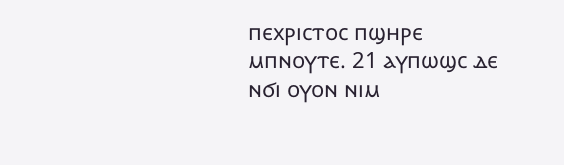ⲡⲉⲭⲣⲓⲥⲧⲟⲥ ⲡϣⲏⲣⲉ ⲙⲡⲛⲟⲩⲧⲉ. 21 ⲁⲩⲡⲱϣⲥ ⲇⲉ ⲛϭⲓ ⲟⲩⲟⲛ ⲛⲓⲙ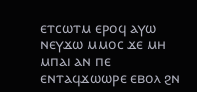ⲉⲧⲥⲱⲧⲙ ⲉⲣⲟϥ ⲁⲩⲱ ⲛⲉⲩϫⲱ ⲙⲙⲟⲥ ϫⲉ ⲙⲏ ⲙⲡⲁⲓ ⲁⲛ ⲡⲉ ⲉⲛⲧⲁϥϫⲱⲱⲣⲉ ⲉⲃⲟⲗ ϩⲛ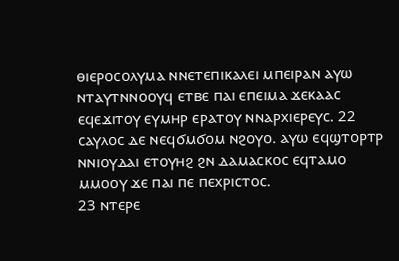ⲑⲓⲉⲣⲟⲥⲟⲗⲩⲙⲁ ⲛⲛⲉⲧⲉⲡⲓⲕⲁⲗⲉⲓ ⲙⲡⲉⲓⲣⲁⲛ ⲁⲩⲱ ⲛⲧⲁⲩⲧⲛⲛⲟⲟⲩϥ ⲉⲧⲃⲉ ⲡⲁⲓ ⲉⲡⲉⲓⲙⲁ ϫⲉⲕⲁⲁⲥ ⲉϥⲉϫⲓⲧⲟⲩ ⲉⲩⲙⲏⲣ ⲉⲣⲁⲧⲟⲩ ⲛⲛⲁⲣⲭⲓⲉⲣⲉⲩⲥ. 22 ⲥⲁⲩⲗⲟⲥ ⲇⲉ ⲛⲉϥϭⲙϭⲟⲙ ⲛϩⲟⲩⲟ. ⲁⲩⲱ ⲉϥϣⲧⲟⲣⲧⲣ ⲛⲛⲓⲟⲩⲇⲁⲓ ⲉⲧⲟⲩⲏϩ ϩⲛ ⲇⲁⲙⲁⲥⲕⲟⲥ ⲉϥⲧⲁⲙⲟ ⲙⲙⲟⲟⲩ ϫⲉ ⲡⲁⲓ ⲡⲉ ⲡⲉⲭⲣⲓⲥⲧⲟⲥ.
23 ⲛⲧⲉⲣⲉ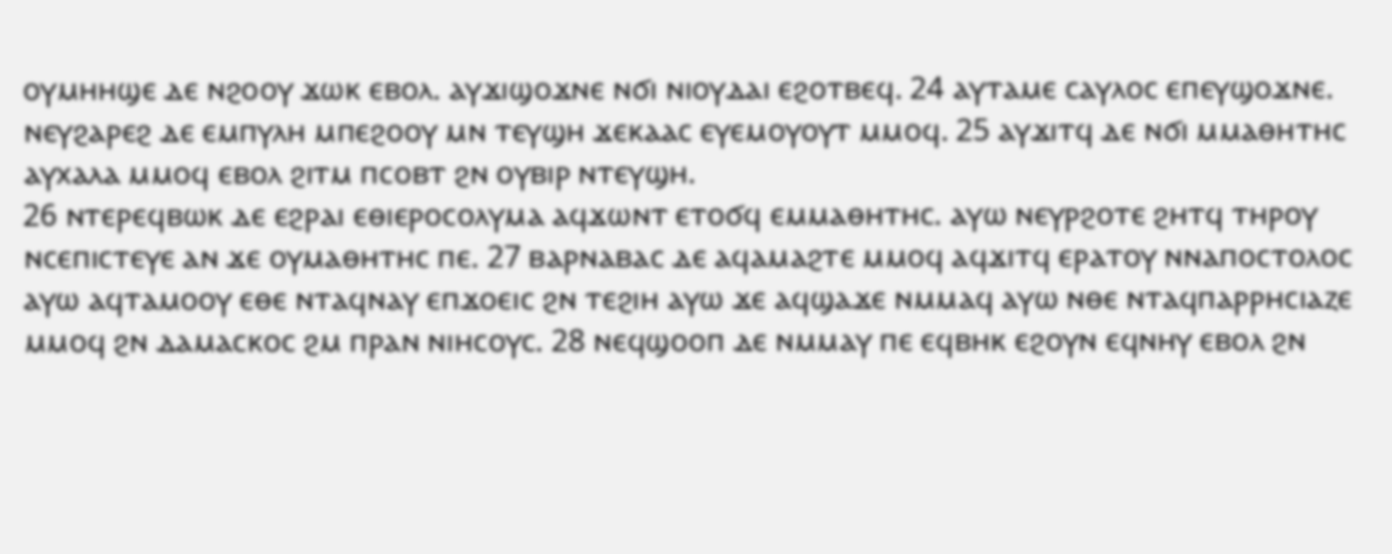ⲟⲩⲙⲏⲏϣⲉ ⲇⲉ ⲛϩⲟⲟⲩ ϫⲱⲕ ⲉⲃⲟⲗ. ⲁⲩϫⲓϣⲟϫⲛⲉ ⲛϭⲓ ⲛⲓⲟⲩⲇⲁⲓ ⲉϩⲟⲧⲃⲉϥ. 24 ⲁⲩⲧⲁⲙⲉ ⲥⲁⲩⲗⲟⲥ ⲉⲡⲉⲩϣⲟϫⲛⲉ. ⲛⲉⲩϩⲁⲣⲉϩ ⲇⲉ ⲉⲙⲡⲩⲗⲏ ⲙⲡⲉϩⲟⲟⲩ ⲙⲛ ⲧⲉⲩϣⲏ ϫⲉⲕⲁⲁⲥ ⲉⲩⲉⲙⲟⲩⲟⲩⲧ ⲙⲙⲟϥ. 25 ⲁⲩϫⲓⲧϥ ⲇⲉ ⲛϭⲓ ⲙⲙⲁⲑⲏⲧⲏⲥ ⲁⲩⲭⲁⲗⲁ ⲙⲙⲟϥ ⲉⲃⲟⲗ ϩⲓⲧⲙ ⲡⲥⲟⲃⲧ ϩⲛ ⲟⲩⲃⲓⲣ ⲛⲧⲉⲩϣⲏ.
26 ⲛⲧⲉⲣⲉϥⲃⲱⲕ ⲇⲉ ⲉϩⲣⲁⲓ ⲉⲑⲓⲉⲣⲟⲥⲟⲗⲩⲙⲁ ⲁϥϫⲱⲛⲧ ⲉⲧⲟϭϥ ⲉⲙⲙⲁⲑⲏⲧⲏⲥ. ⲁⲩⲱ ⲛⲉⲩⲣϩⲟⲧⲉ ϩⲏⲧϥ ⲧⲏⲣⲟⲩ ⲛⲥⲉⲡⲓⲥⲧⲉⲩⲉ ⲁⲛ ϫⲉ ⲟⲩⲙⲁⲑⲏⲧⲏⲥ ⲡⲉ. 27 ⲃⲁⲣⲛⲁⲃⲁⲥ ⲇⲉ ⲁϥⲁⲙⲁϩⲧⲉ ⲙⲙⲟϥ ⲁϥϫⲓⲧϥ ⲉⲣⲁⲧⲟⲩ ⲛⲛⲁⲡⲟⲥⲧⲟⲗⲟⲥ ⲁⲩⲱ ⲁϥⲧⲁⲙⲟⲟⲩ ⲉⲑⲉ ⲛⲧⲁϥⲛⲁⲩ ⲉⲡϫⲟⲉⲓⲥ ϩⲛ ⲧⲉϩⲓⲏ ⲁⲩⲱ ϫⲉ ⲁϥϣⲁϫⲉ ⲛⲙⲙⲁϥ ⲁⲩⲱ ⲛⲑⲉ ⲛⲧⲁϥⲡⲁⲣⲣⲏⲥⲓⲁⲍⲉ ⲙⲙⲟϥ ϩⲛ ⲇⲁⲙⲁⲥⲕⲟⲥ ϩⲙ ⲡⲣⲁⲛ ⲛⲓⲏⲥⲟⲩⲥ. 28 ⲛⲉϥϣⲟⲟⲡ ⲇⲉ ⲛⲙⲙⲁⲩ ⲡⲉ ⲉϥⲃⲏⲕ ⲉϩⲟⲩⲛ ⲉϥⲛⲏⲩ ⲉⲃⲟⲗ ϩⲛ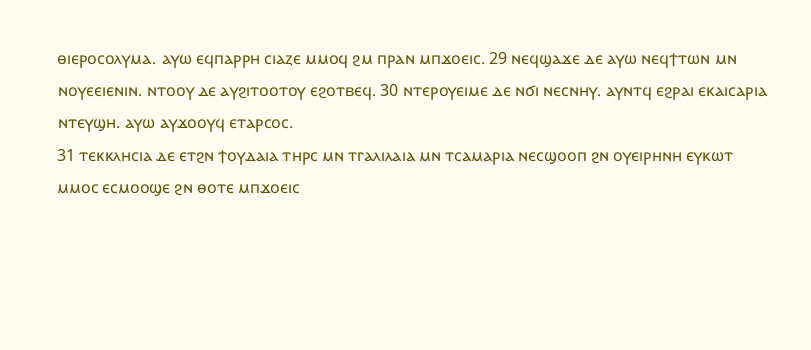ⲑⲓⲉⲣⲟⲥⲟⲗⲩⲙⲁ. ⲁⲩⲱ ⲉϥⲡⲁⲣⲣⲏ ⲥⲓⲁⲍⲉ ⲙⲙⲟϥ ϩⲙ ⲡⲣⲁⲛ ⲙⲡϫⲟⲉⲓⲥ. 29 ⲛⲉϥϣⲁϫⲉ ⲇⲉ ⲁⲩⲱ ⲛⲉϥϯⲧⲱⲛ ⲙⲛ ⲛⲟⲩⲉⲉⲓⲉⲛⲓⲛ. ⲛⲧⲟⲟⲩ ⲇⲉ ⲁⲩϩⲓⲧⲟⲟⲧⲟⲩ ⲉϩⲟⲧⲃⲉϥ. 30 ⲛⲧⲉⲣⲟⲩⲉⲓⲙⲉ ⲇⲉ ⲛϭⲓ ⲛⲉⲥⲛⲏⲩ. ⲁⲩⲛⲧϥ ⲉϩⲣⲁⲓ ⲉⲕⲁⲓⲥⲁⲣⲓⲁ ⲛⲧⲉⲩϣⲏ. ⲁⲩⲱ ⲁⲩϫⲟⲟⲩϥ ⲉⲧⲁⲣⲥⲟⲥ.
31 ⲧⲉⲕⲕⲗⲏⲥⲓⲁ ⲇⲉ ⲉⲧϩⲛ ϯⲟⲩⲇⲁⲓⲁ ⲧⲏⲣⲥ ⲙⲛ ⲧⲅⲁⲗⲓⲗⲁⲓⲁ ⲙⲛ ⲧⲥⲁⲙⲁⲣⲓⲁ ⲛⲉⲥϣⲟⲟⲡ ϩⲛ ⲟⲩⲉⲓⲣⲏⲛⲏ ⲉⲩⲕⲱⲧ ⲙⲙⲟⲥ ⲉⲥⲙⲟⲟϣⲉ ϩⲛ ⲑⲟⲧⲉ ⲙⲡϫⲟⲉⲓⲥ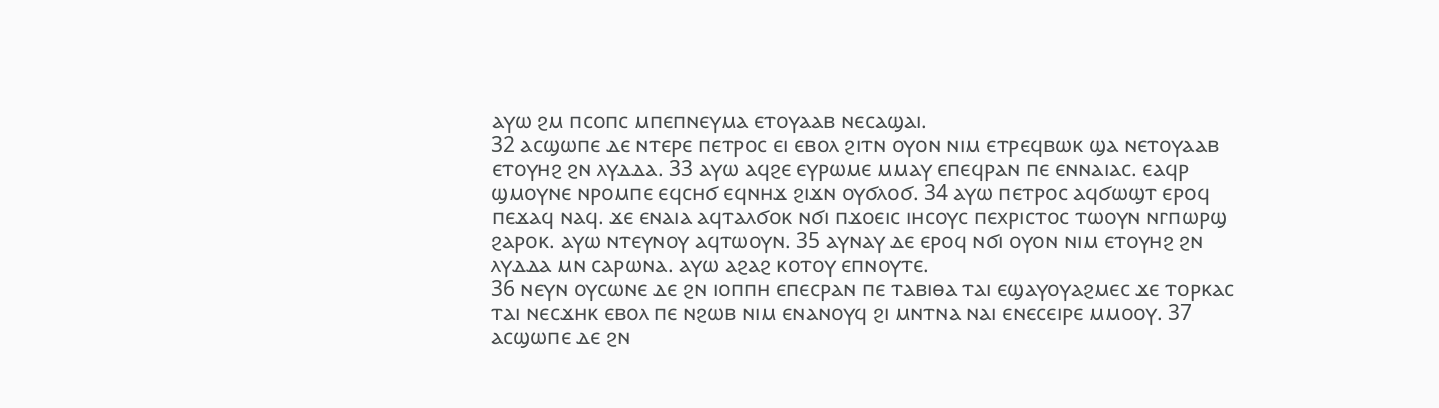ⲁⲩⲱ ϩⲙ ⲡⲥⲟⲡⲥ ⲙⲡⲉⲡⲛⲉⲩⲙⲁ ⲉⲧⲟⲩⲁⲁⲃ ⲛⲉⲥⲁϣⲁⲓ.
32 ⲁⲥϣⲱⲡⲉ ⲇⲉ ⲛⲧⲉⲣⲉ ⲡⲉⲧⲣⲟⲥ ⲉⲓ ⲉⲃⲟⲗ ϩⲓⲧⲛ ⲟⲩⲟⲛ ⲛⲓⲙ ⲉⲧⲣⲉϥⲃⲱⲕ ϣⲁ ⲛⲉⲧⲟⲩⲁⲁⲃ ⲉⲧⲟⲩⲏϩ ϩⲛ ⲗⲩⲇⲇⲁ. 33 ⲁⲩⲱ ⲁϥϩⲉ ⲉⲩⲣⲱⲙⲉ ⲙⲙⲁⲩ ⲉⲡⲉϥⲣⲁⲛ ⲡⲉ ⲉⲛⲛⲁⲓⲁⲥ. ⲉⲁϥⲣ ϣⲙⲟⲩⲛⲉ ⲛⲣⲟⲙⲡⲉ ⲉϥⲥⲏϭ ⲉϥⲛⲏϫ ϩⲓϫⲛ ⲟⲩϭⲗⲟϭ. 34 ⲁⲩⲱ ⲡⲉⲧⲣⲟⲥ ⲁϥϭⲱϣⲧ ⲉⲣⲟϥ ⲡⲉϫⲁϥ ⲛⲁϥ. ϫⲉ ⲉⲛⲁⲓⲁ ⲁϥⲧⲁⲗϭⲟⲕ ⲛϭⲓ ⲡϫⲟⲉⲓⲥ ⲓⲏⲥⲟⲩⲥ ⲡⲉⲭⲣⲓⲥⲧⲟⲥ ⲧⲱⲟⲩⲛ ⲛⲅⲡⲱⲣϣ ϩⲁⲣⲟⲕ. ⲁⲩⲱ ⲛⲧⲉⲩⲛⲟⲩ ⲁϥⲧⲱⲟⲩⲛ. 35 ⲁⲩⲛⲁⲩ ⲇⲉ ⲉⲣⲟϥ ⲛϭⲓ ⲟⲩⲟⲛ ⲛⲓⲙ ⲉⲧⲟⲩⲏϩ ϩⲛ ⲗⲩⲇⲇⲁ ⲙⲛ ⲥⲁⲣⲱⲛⲁ. ⲁⲩⲱ ⲁϩⲁϩ ⲕⲟⲧⲟⲩ ⲉⲡⲛⲟⲩⲧⲉ.
36 ⲛⲉⲩⲛ ⲟⲩⲥⲱⲛⲉ ⲇⲉ ϩⲛ ⲓⲟⲡⲡⲏ ⲉⲡⲉⲥⲣⲁⲛ ⲡⲉ ⲧⲁⲃⲓⲑⲁ ⲧⲁⲓ ⲉϣⲁⲩⲟⲩⲁϩⲙⲉⲥ ϫⲉ ⲧⲟⲣⲕⲁⲥ ⲧⲁⲓ ⲛⲉⲥϫⲏⲕ ⲉⲃⲟⲗ ⲡⲉ ⲛϩⲱⲃ ⲛⲓⲙ ⲉⲛⲁⲛⲟⲩϥ ϩⲓ ⲙⲛⲧⲛⲁ ⲛⲁⲓ ⲉⲛⲉⲥⲉⲓⲣⲉ ⲙⲙⲟⲟⲩ. 37 ⲁⲥϣⲱⲡⲉ ⲇⲉ ϩⲛ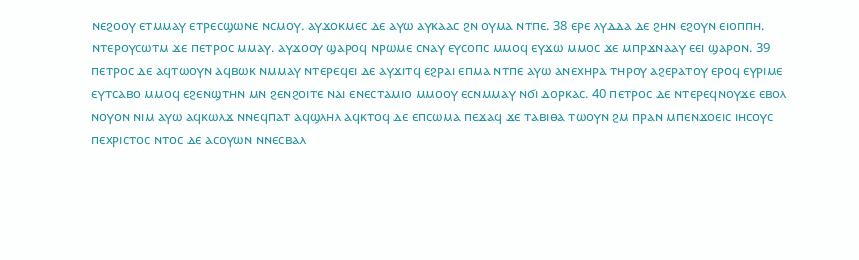ⲛⲉϩⲟⲟⲩ ⲉⲧⲙⲙⲁⲩ ⲉⲧⲣⲉⲥϣⲱⲛⲉ ⲛⲥⲙⲟⲩ. ⲁⲩϫⲟⲕⲙⲉⲥ ⲇⲉ ⲁⲩⲱ ⲁⲩⲕⲁⲁⲥ ϩⲛ ⲟⲩⲙⲁ ⲛⲧⲡⲉ. 38 ⲉⲣⲉ ⲗⲩⲇⲇⲁ ⲇⲉ ϩⲏⲛ ⲉϩⲟⲩⲛ ⲉⲓⲟⲡⲡⲏ. ⲛⲧⲉⲣⲟⲩⲥⲱⲧⲙ ϫⲉ ⲡⲉⲧⲣⲟⲥ ⲙⲙⲁⲩ. ⲁⲩϫⲟⲟⲩ ϣⲁⲣⲟϥ ⲛⲣⲱⲙⲉ ⲥⲛⲁⲩ ⲉⲩⲥⲟⲡⲥ ⲙⲙⲟϥ ⲉⲩϫⲱ ⲙⲙⲟⲥ ϫⲉ ⲙⲡⲣϫⲛⲁⲁⲩ ⲉⲉⲓ ϣⲁⲣⲟⲛ. 39 ⲡⲉⲧⲣⲟⲥ ⲇⲉ ⲁϥⲧⲱⲟⲩⲛ ⲁϥⲃⲱⲕ ⲛⲙⲙⲁⲩ ⲛⲧⲉⲣⲉϥⲉⲓ ⲇⲉ ⲁⲩϫⲓⲧϥ ⲉϩⲣⲁⲓ ⲉⲡⲙⲁ ⲛⲧⲡⲉ ⲁⲩⲱ ⲁⲛⲉⲭⲏⲣⲁ ⲧⲏⲣⲟⲩ ⲁϩⲉⲣⲁⲧⲟⲩ ⲉⲣⲟϥ ⲉⲩⲣⲓⲙⲉ ⲉⲩⲧⲥⲁⲃⲟ ⲙⲙⲟϥ ⲉϩⲉⲛϣⲧⲏⲛ ⲙⲛ ϩⲉⲛϩⲟⲓⲧⲉ ⲛⲁⲓ ⲉⲛⲉⲥⲧⲁⲙⲓⲟ ⲙⲙⲟⲟⲩ ⲉⲥⲛⲙⲙⲁⲩ ⲛϭⲓ ⲇⲟⲣⲕⲁⲥ. 40 ⲡⲉⲧⲣⲟⲥ ⲇⲉ ⲛⲧⲉⲣⲉϥⲛⲟⲩϫⲉ ⲉⲃⲟⲗ ⲛⲟⲩⲟⲛ ⲛⲓⲙ ⲁⲩⲱ ⲁϥⲕⲱⲗϫ ⲛⲛⲉϥⲡⲁⲧ ⲁϥϣⲗⲏⲗ ⲁϥⲕⲧⲟϥ ⲇⲉ ⲉⲡⲥⲱⲙⲁ ⲡⲉϫⲁϥ ϫⲉ ⲧⲁⲃⲓⲑⲁ ⲧⲱⲟⲩⲛ ϩⲙ ⲡⲣⲁⲛ ⲙⲡⲉⲛϫⲟⲉⲓⲥ ⲓⲏⲥⲟⲩⲥ ⲡⲉⲭⲣⲓⲥⲧⲟⲥ ⲛⲧⲟⲥ ⲇⲉ ⲁⲥⲟⲩⲱⲛ ⲛⲛⲉⲥⲃⲁⲗ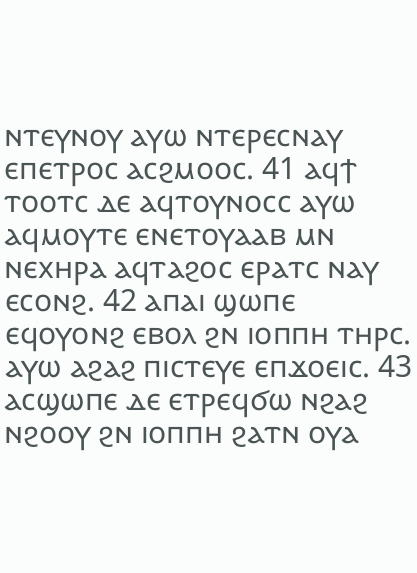ⲛⲧⲉⲩⲛⲟⲩ ⲁⲩⲱ ⲛⲧⲉⲣⲉⲥⲛⲁⲩ ⲉⲡⲉⲧⲣⲟⲥ ⲁⲥϩⲙⲟⲟⲥ. 41 ⲁϥϯ ⲧⲟⲟⲧⲥ ⲇⲉ ⲁϥⲧⲟⲩⲛⲟⲥⲥ ⲁⲩⲱ ⲁϥⲙⲟⲩⲧⲉ ⲉⲛⲉⲧⲟⲩⲁⲁⲃ ⲙⲛ ⲛⲉⲭⲏⲣⲁ ⲁϥⲧⲁϩⲟⲥ ⲉⲣⲁⲧⲥ ⲛⲁⲩ ⲉⲥⲟⲛϩ. 42 ⲁⲡⲁⲓ ϣⲱⲡⲉ ⲉϥⲟⲩⲟⲛϩ ⲉⲃⲟⲗ ϩⲛ ⲓⲟⲡⲡⲏ ⲧⲏⲣⲥ. ⲁⲩⲱ ⲁϩⲁϩ ⲡⲓⲥⲧⲉⲩⲉ ⲉⲡϫⲟⲉⲓⲥ. 43 ⲁⲥϣⲱⲡⲉ ⲇⲉ ⲉⲧⲣⲉϥϭⲱ ⲛϩⲁϩ ⲛϩⲟⲟⲩ ϩⲛ ⲓⲟⲡⲡⲏ ϩⲁⲧⲛ ⲟⲩⲁ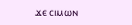ϫⲉ ⲥⲓⲙⲱⲛ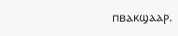ⲡⲃⲁⲕϣⲁⲁⲣ.